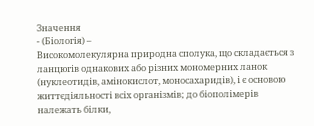Значення
- (Біологія) –
Високомолекулярна природна сполука, що складається з ланцюгів однакових або різних мономерних ланок (нуклеотидів, амінокислот, моносахаридів), і є основою життєдіяльності всіх організмів; до біополімерів належать білки,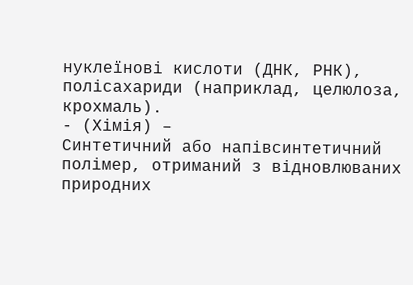нуклеїнові кислоти (ДНК, РНК), полісахариди (наприклад, целюлоза, крохмаль).
- (Хімія) –
Синтетичний або напівсинтетичний полімер, отриманий з відновлюваних природних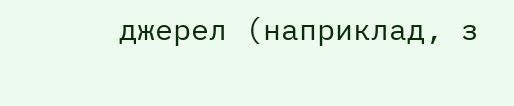джерел (наприклад, з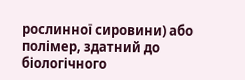рослинної сировини) або полімер, здатний до біологічного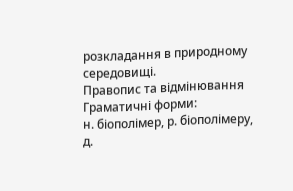розкладання в природному середовищі.
Правопис та відмінювання
Граматичні форми:
н. біополімер, р. біополімеру, д.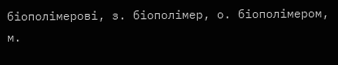біополімерові, з. біополімер, о. біополімером, м.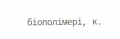біополімері, к.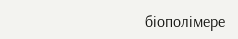біополімере